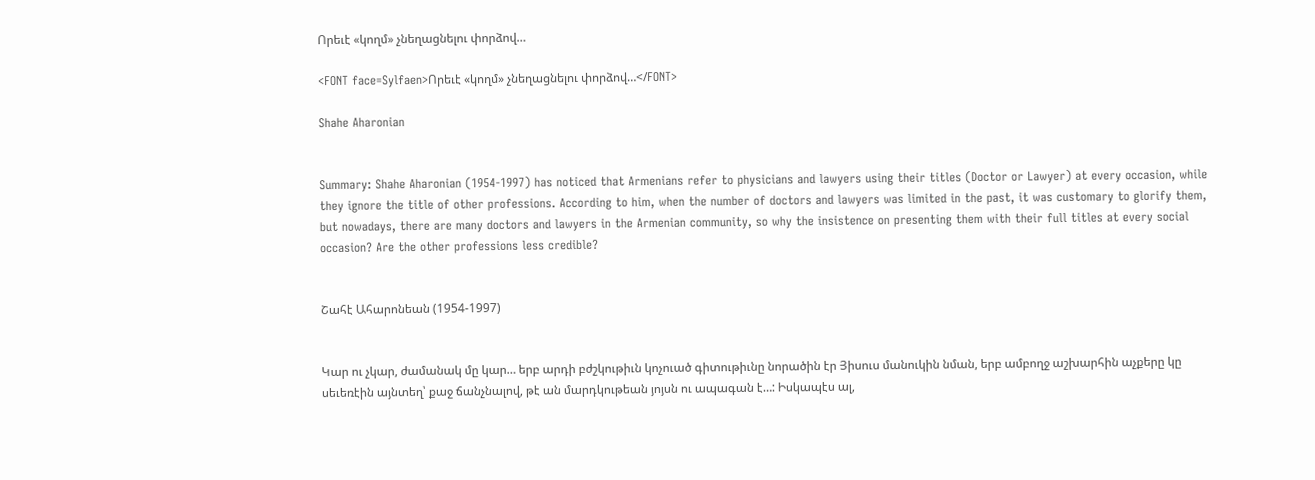Որեւէ «կողմ» չնեղացնելու փորձով…

<FONT face=Sylfaen>Որեւէ «կողմ» չնեղացնելու փորձով…</FONT>

Shahe Aharonian


Summary: Shahe Aharonian (1954-1997) has noticed that Armenians refer to physicians and lawyers using their titles (Doctor or Lawyer) at every occasion, while they ignore the title of other professions. According to him, when the number of doctors and lawyers was limited in the past, it was customary to glorify them, but nowadays, there are many doctors and lawyers in the Armenian community, so why the insistence on presenting them with their full titles at every social occasion? Are the other professions less credible?


Շահէ Ահարոնեան (1954-1997)


Կար ու չկար, ժամանակ մը կար… երբ արդի բժշկութիւն կոչուած գիտութիւնը նորածին էր Յիսուս մանուկին նման, երբ ամբողջ աշխարհին աչքերը կը սեւեռէին այնտեղ՝ քաջ ճանչնալով, թէ ան մարդկութեան յոյսն ու ապագան է…: Իսկապէս ալ,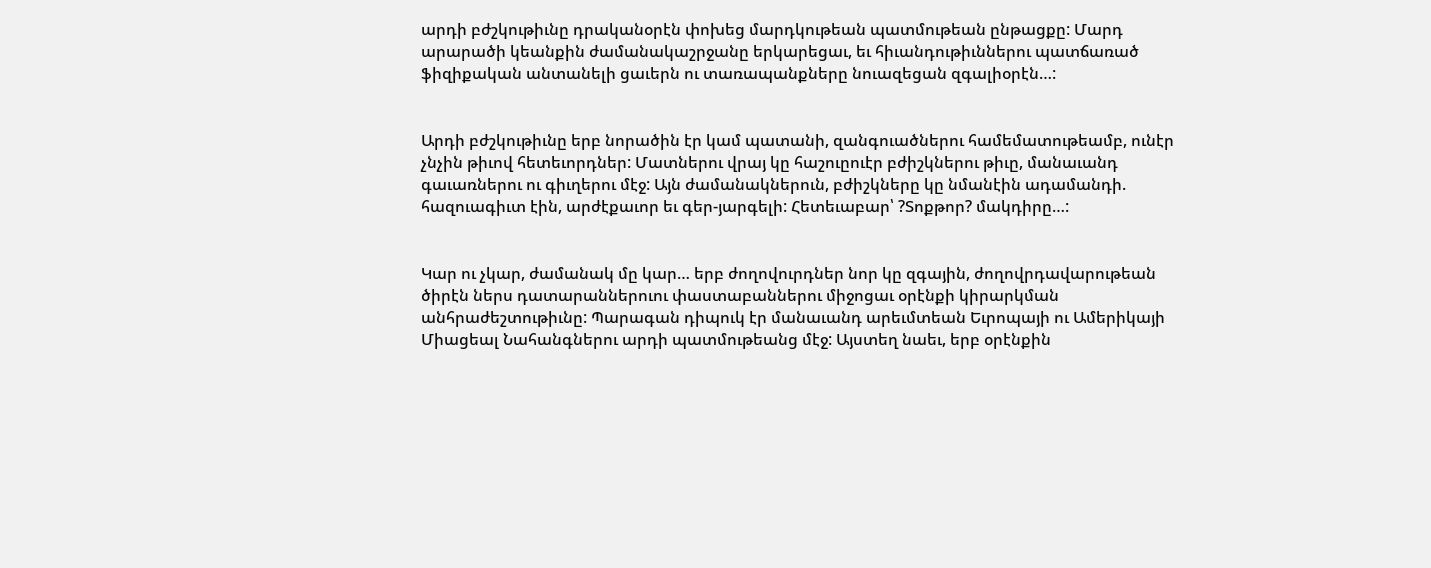արդի բժշկութիւնը դրականօրէն փոխեց մարդկութեան պատմութեան ընթացքը: Մարդ արարածի կեանքին ժամանակաշրջանը երկարեցաւ, եւ հիւանդութիւններու պատճառած ֆիզիքական անտանելի ցաւերն ու տառապանքները նուազեցան զգալիօրէն…:


Արդի բժշկութիւնը երբ նորածին էր կամ պատանի, զանգուածներու համեմատութեամբ, ունէր չնչին թիւով հետեւորդներ: Մատներու վրայ կը հաշուըուէր բժիշկներու թիւը, մանաւանդ գաւառներու ու գիւղերու մէջ: Այն ժամանակներուն, բժիշկները կը նմանէին ադամանդի. հազուագիւտ էին, արժէքաւոր եւ գեր-յարգելի: Հետեւաբար՝ ?Տոքթոր? մակդիրը…:


Կար ու չկար, ժամանակ մը կար… երբ ժողովուրդներ նոր կը զգային, ժողովրդավարութեան ծիրէն ներս դատարաններուու փաստաբաններու միջոցաւ օրէնքի կիրարկման անհրաժեշտութիւնը: Պարագան դիպուկ էր մանաւանդ արեւմտեան Եւրոպայի ու Ամերիկայի Միացեալ Նահանգներու արդի պատմութեանց մէջ: Այստեղ նաեւ, երբ օրէնքին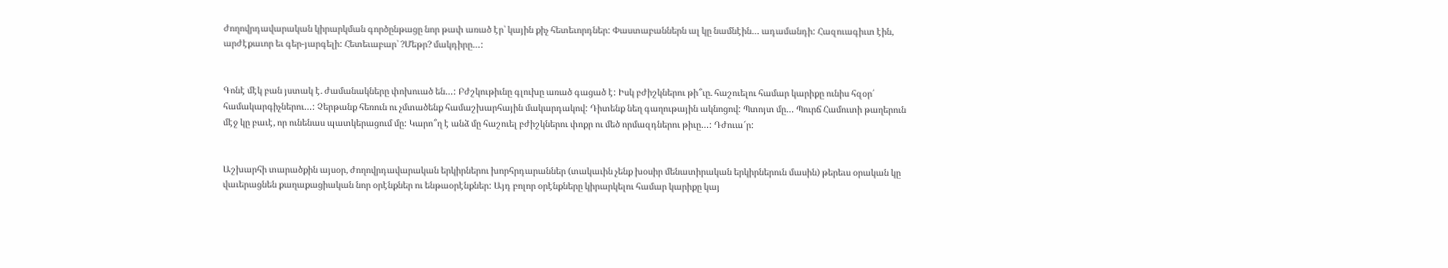ժողովրդավարական կիրարկման գործընթացը նոր թափ առած էր՝ կային քիչ հետեւորդներ: Փաստաբաններն ալ կը նամնէին… ադամանդի: Հազուագիւտ էին, արժէքաւոր եւ գեր-յարգելի: Հետեւաբար՝ ?Մեթր? մակդիրը…:


Գոնէ մէկ բան յստակ է. ժամանակները փոխուած են…: Բժշկութիւնը գլուխը առած գացած է: Իսկ բժիշկներու թի՞ւը. հաշուելու համար կարիքը ունիս հզօր՛ համակարգիչներու…: Չերթանք հեռուն ու չմտածենք համաշխարհային մակարդակով: Դիտենք նեղ գաղութային ակնոցով: Պտոյտ մը… Պուրճ Համուտի թաղերուն մէջ կը բաւէ, որ ունենաս պատկերացում մը: Կարո՞ղ է անձ մը հաշուել բժիշկներու փոքր ու մեծ որմազդներու թիւը…: Դժուա՜ր:


Աշխարհի տարածքին այսօր, ժողովրդավարական երկիրներու խորհրդարաններ (տակաւին չենք խօսիր մենատիրական երկիրներուն մասին) թերեւս օրական կը վաւերացնեն քաղաքացիական նոր օրէնքներ ու ենթաօրէնքներ: Այդ բոլոր օրէնքները կիրարկելու համար կարիքը կայ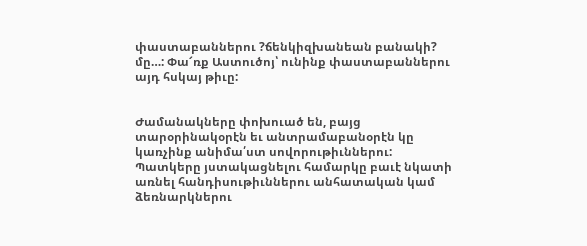փաստաբաններու ?ճենկիզխանեան բանակի? մը…: Փա՜ռք Աստուծոյ՝ ունինք փաստաբաններու այդ հսկայ թիւը:


Ժամանակները փոխուած են, բայց տարօրինակօրէն եւ անտրամաբանօրէն կը կառչինք անիմա՛ստ սովորութիւններու: Պատկերը յստակացնելու համարկը բաւէ նկատի առնել հանդիսութիւններու անհատական կամ ձեռնարկներու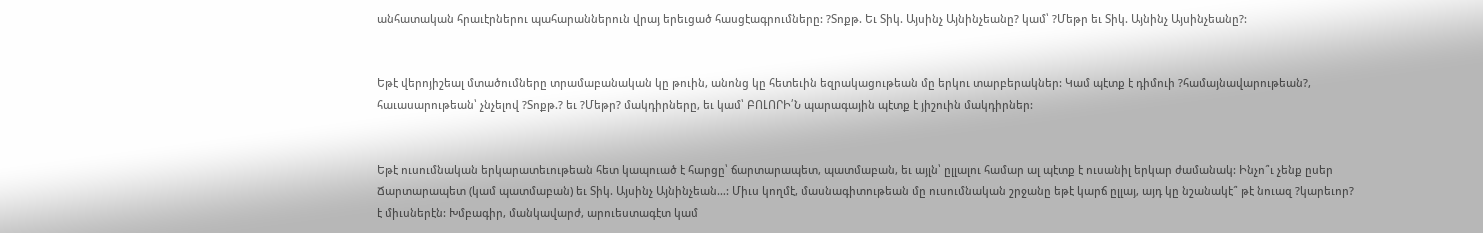անհատական հրաւէրներու պահարաններուն վրայ երեւցած հասցէագրումները: ?Տոքթ. Եւ Տիկ. Այսինչ Այնինչեանը? կամ՝ ?Մեթր եւ Տիկ. Այնինչ Այսինչեանը?:


Եթէ վերոյիշեալ մտածումները տրամաբանական կը թուին, անոնց կը հետեւին եզրակացութեան մը երկու տարբերակներ: Կամ պէտք է դիմուի ?համայնավարութեան?, հաւասարութեան՝ չնչելով ?Տոքթ.? եւ ?Մեթր? մակդիրները, եւ կամ՝ ԲՈԼՈՐԻ՛Ն պարագային պէտք է յիշուին մակդիրներ:


Եթէ ուսումնական երկարատեւութեան հետ կապուած է հարցը՝ ճարտարապետ, պատմաբան, եւ այլն՝ ըլլալու համար ալ պէտք է ուսանիլ երկար ժամանակ: Ինչո՞ւ չենք ըսեր Ճարտարապետ (կամ պատմաբան) եւ Տիկ. Այսինչ Այնինչեան…: Միւս կողմէ, մասնագիտութեան մը ուսումնական շրջանը եթէ կարճ ըլլայ, այդ կը նշանակէ՞ թէ նուազ ?կարեւոր? է միւսներէն: Խմբագիր, մանկավարժ, արուեստագէտ կամ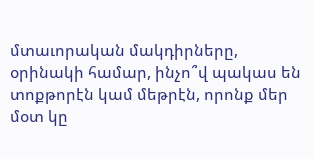մտաւորական մակդիրները, օրինակի համար, ինչո՞վ պակաս են տոքթորէն կամ մեթրէն, որոնք մեր մօտ կը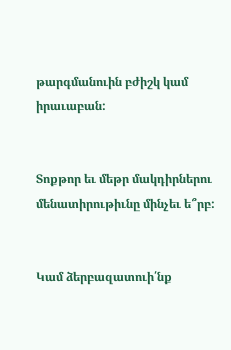թարգմանուին բժիշկ կամ իրաւաբան:


Տոքթոր եւ մեթր մակդիրներու մենատիրութիւնը մինչեւ ե՞րբ:


Կամ ձերբազատուի՛նք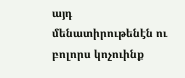այդ մենատիրութենէն ու բոլորս կոչուինք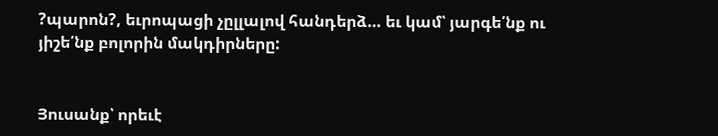?պարոն?, եւրոպացի չըլլալով հանդերձ… եւ կամ՝ յարգե՛նք ու յիշե՛նք բոլորին մակդիրները:


Յուսանք՝ որեւէ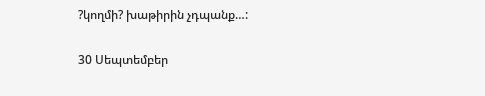?կողմի? խաթիրին չդպանք…:


30 Սեպտեմբեր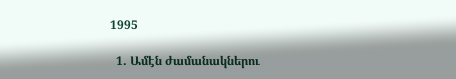1995

  1. Ամէն ժամանակներու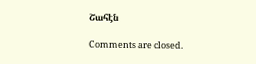Շահէն

Comments are closed.